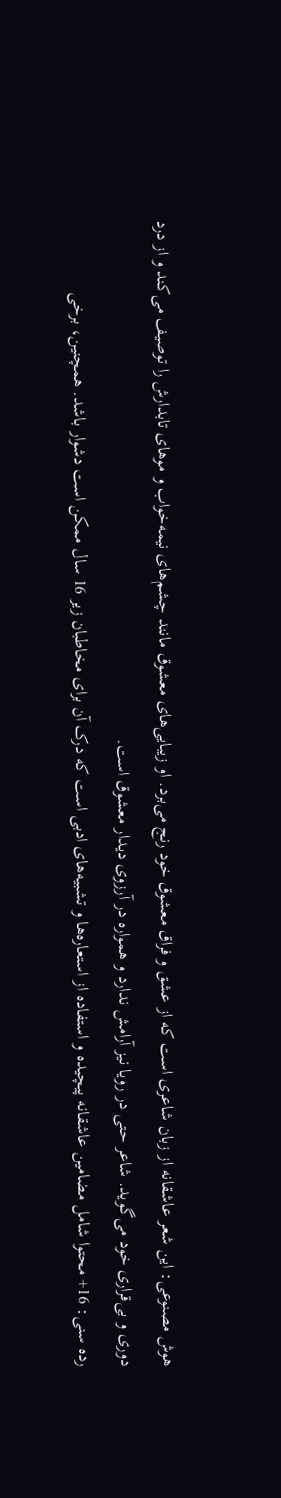هوش مصنوعی: این شعر عاشقانه از زبان شاعری است که از عشق و فراق معشوق خود رنج می‌برد. او زیبایی‌های معشوق مانند چشم‌های نیمه‌خواب و موهای تابدارش را توصیف می‌کند و از درد دوری و بی‌قراری خود می‌گوید. شاعر حتی در رویا نیز آرامش ندارد و همواره در آرزوی دیدار معشوق است.
رده سنی: 16+ محتوا شامل مضامین عاشقانه پیچیده و استفاده از استعاره‌ها و تشبیه‌های ادبی است که درک آن برای مخاطبان زیر 16 سال ممکن است دشوار باشد. همچنین، برخی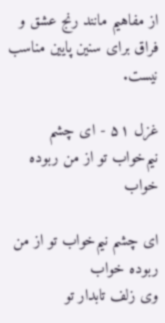از مفاهیم مانند رنج عشق و فراق برای سنین پایین مناسب نیست.

غزل ۵۱ - ای چشم نیم‌خواب تو از من ربوده خواب

ای چشم نیم‌خواب تو از من ربوده خواب
وی زلف تابدار تو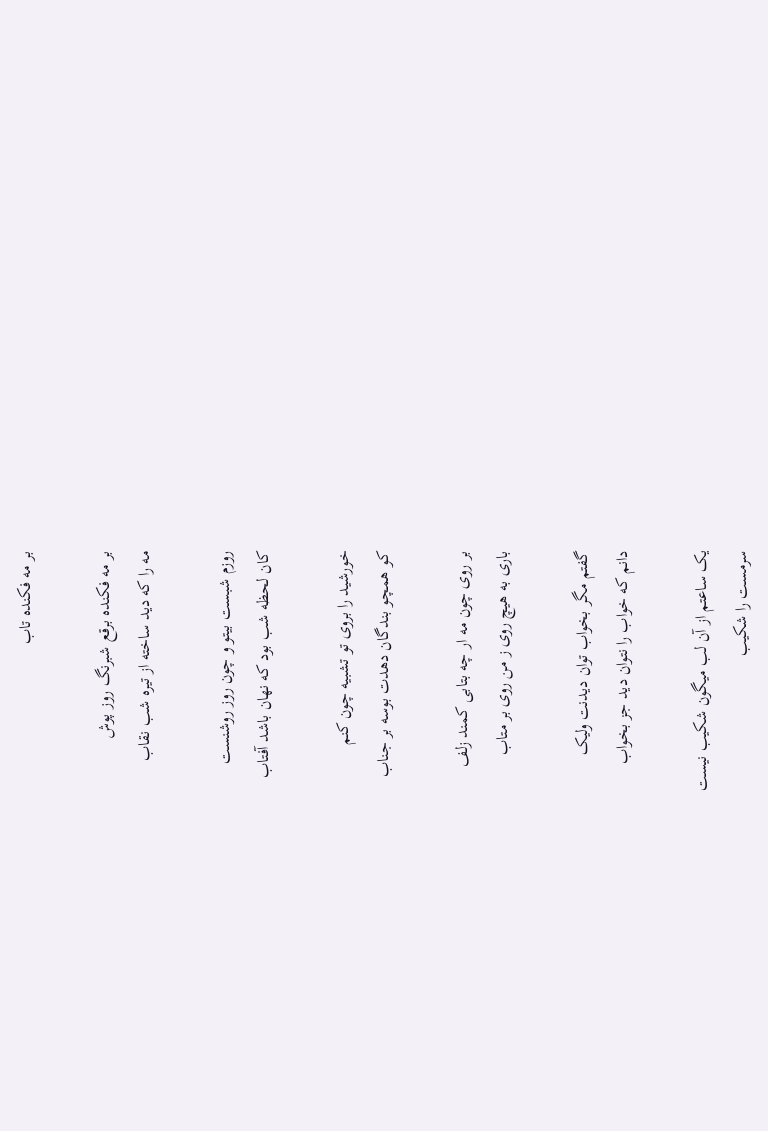بر مه فکنده تاب

بر مه فکنده برقع شبرنگ روز پوش
مه را که دید ساخته از تیره شب نقاب

روزم شبست بیتو و چون روز روشنست
کان لحظه شب بود که نهان باشد آفتاب

خورشید را بروی تو تشبیه چون کنم
کو همچو بندگان دهدت بوسه بر جناب

بر روی چون مه ار چه بتابی کمند زلف
باری به هیچ روی ز من روی بر متاب

گفتم مگر بخواب توان دیدنت ولیک
دانم که خواب را نتوان دید جز بخواب

یک ساعتم از آن لب میگون شکیب نیست
سرمست را شکیب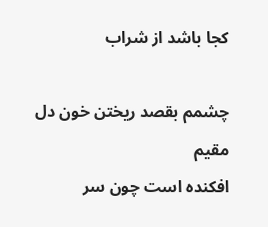کجا باشد از شراب

چشمم بقصد ریختن خون دل مقیم
افکنده است چون سر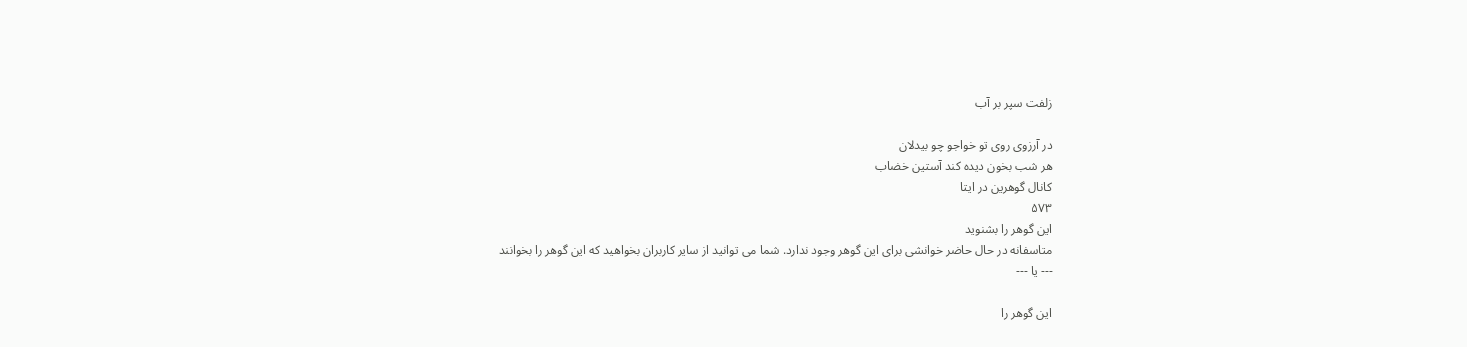زلفت سپر بر آب

در آرزوی روی تو خواجو چو بیدلان
هر شب بخون دیده کند آستین خضاب
کانال گوهرین در ایتا
۵۷۳
این گوهر را بشنوید
متاسفانه در حال حاضر خوانشی برای این گوهر وجود ندارد. شما می توانید از سایر کاربران بخواهید که این گوهر را بخوانند
--- یا ---

این گوهر را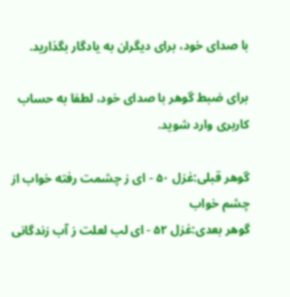با صدای خود، برای دیگران به یادگار بگذارید.

برای ضبط گوهر با صدای خود، لطفا به حساب کاربری وارد شوید.

گوهر قبلی:غزل ۵۰ - ای ز چشمت رفته خواب از چشم خواب
گوهر بعدی:غزل ۵۲ - ای لب لعلت ز آب زندگانی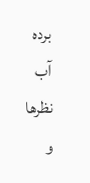برده آب
نظرها و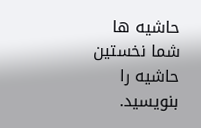حاشیه ها
شما نخستین حاشیه را بنویسید.